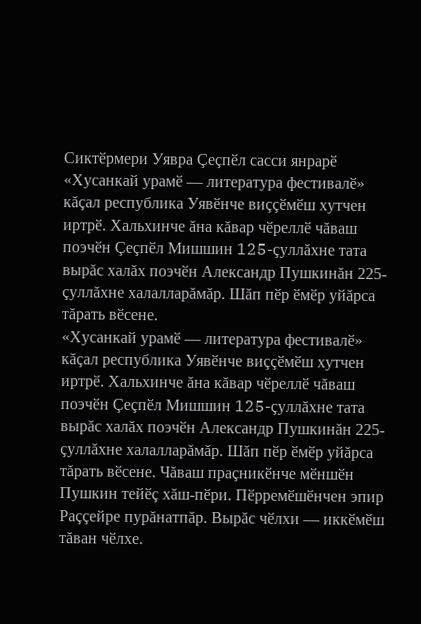Сиктӗрмери Уявра Çеçпӗл сасси янрарӗ
«Хусанкай урамӗ — литература фестивалӗ» кăçал республика Уявӗнче виççӗмӗш хутчен иртрӗ. Хальхинче ăна кăвар чӗреллӗ чăваш поэчӗн Çеçпӗл Мишшин 125-çуллăхне тата вырăс халăх поэчӗн Александр Пушкинăн 225-çуллăхне халалларăмăр. Шăп пӗр ӗмӗр уйăрса тăрать вӗсене.
«Хусанкай урамӗ — литература фестивалӗ» кăçал республика Уявӗнче виççӗмӗш хутчен иртрӗ. Хальхинче ăна кăвар чӗреллӗ чăваш поэчӗн Çеçпӗл Мишшин 125-çуллăхне тата вырăс халăх поэчӗн Александр Пушкинăн 225-çуллăхне халалларăмăр. Шăп пӗр ӗмӗр уйăрса тăрать вӗсене. Чăваш праçникӗнче мӗншӗн Пушкин тейӗç хăш-пӗри. Пӗрремӗшӗнчен эпир Раççейре пурăнатпăр. Вырăс чӗлхи — иккӗмӗш тăван чӗлхе.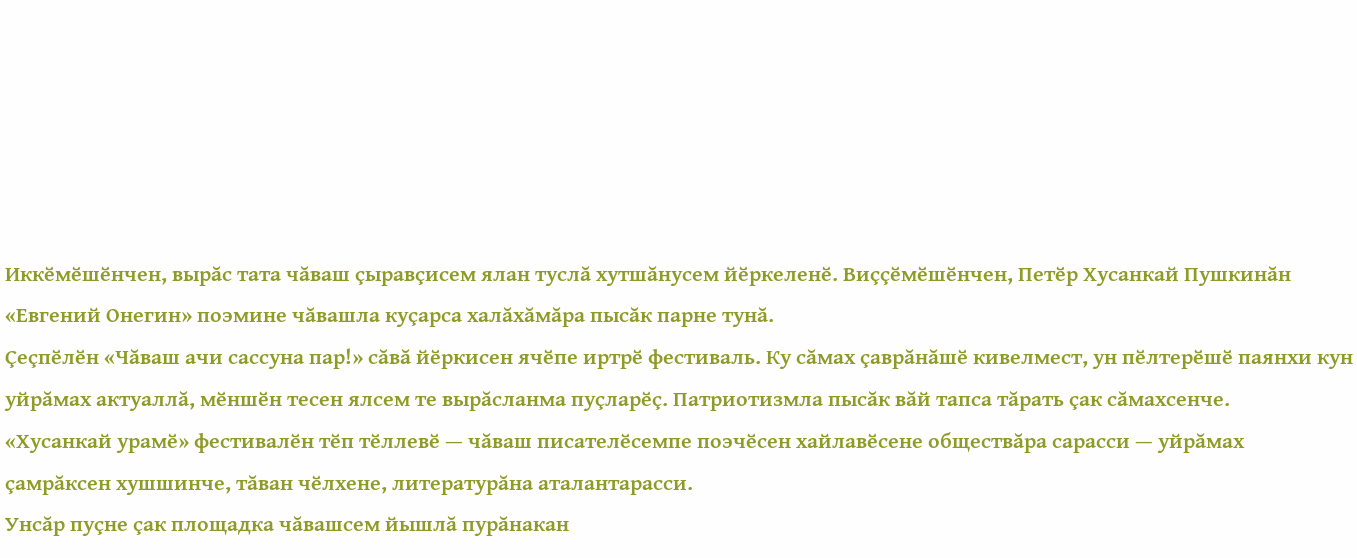Иккӗмӗшӗнчен, вырăс тата чăваш çыравçисем ялан туслă хутшăнусем йӗркеленӗ. Виççӗмӗшӗнчен, Петӗр Хусанкай Пушкинăн «Евгений Онегин» поэмине чăвашла куçарса халăхăмăра пысăк парне тунă.
Çеçпӗлӗн «Чăваш ачи сассуна пар!» сăвă йӗркисен ячӗпе иртрӗ фестиваль. Ку сăмах çаврăнăшӗ кивелмест, ун пӗлтерӗшӗ паянхи кун уйрăмах актуаллă, мӗншӗн тесен ялсем те вырăсланма пуçларӗç. Патриотизмла пысăк вăй тапса тăрать çак сăмахсенче.
«Хусанкай урамӗ» фестивалӗн тӗп тӗллевӗ — чăваш писателӗсемпе поэчӗсен хайлавӗсене обществăра сарасси — уйрăмах çамрăксен хушшинче, тăван чӗлхене, литературăна аталантарасси.
Унсăр пуçне çак площадка чăвашсем йышлă пурăнакан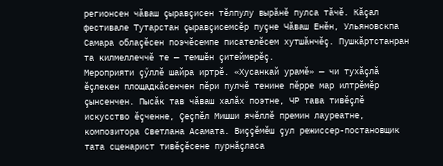регионсен чăваш çыравçисен тӗлпулу вырăнӗ пулса тăчӗ. Кăçал фестивале Тутарстан çыравçисемсӗр пуçне Чăваш Енӗн, Ульяновскпа Самара облаçӗсен поэчӗсемпе писателӗсем хутшăнчӗç. Пушкăртстанран та килмеллеччӗ те — темшӗн çитеймерӗç.
Мероприяти çӳллӗ шайра иртрӗ. «Хусанкай урамӗ» — чи тухăçлă ӗçлекен площадкăсенчен пӗри пулчӗ тенине пӗрре мар илтрӗмӗр çынсенчен. Пысăк тав чăваш халăх поэтне, ЧР тава тивӗçлӗ искусство ӗçченне, Çеçпӗл Мишши ячӗллӗ премин лауреатне, композитора Светлана Асамата. Виççӗмӗш çул режиссер-постановщик тата сценарист тивӗçӗсене пурнăçласа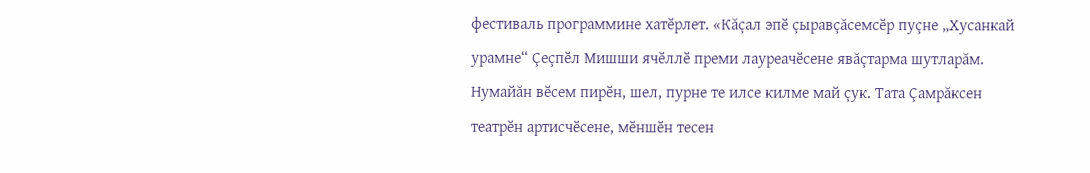фестиваль программине хатӗрлет. «Кăçал эпӗ çыравçăсемсӗр пуçне „Хусанкай урамне“ Çеçпӗл Мишши ячӗллӗ преми лауреачӗсене явăçтарма шутларăм. Нумайăн вӗсем пирӗн, шел, пурне те илсе килме май çук. Тата Çамрăксен театрӗн артисчӗсене, мӗншӗн тесен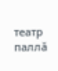театр паллă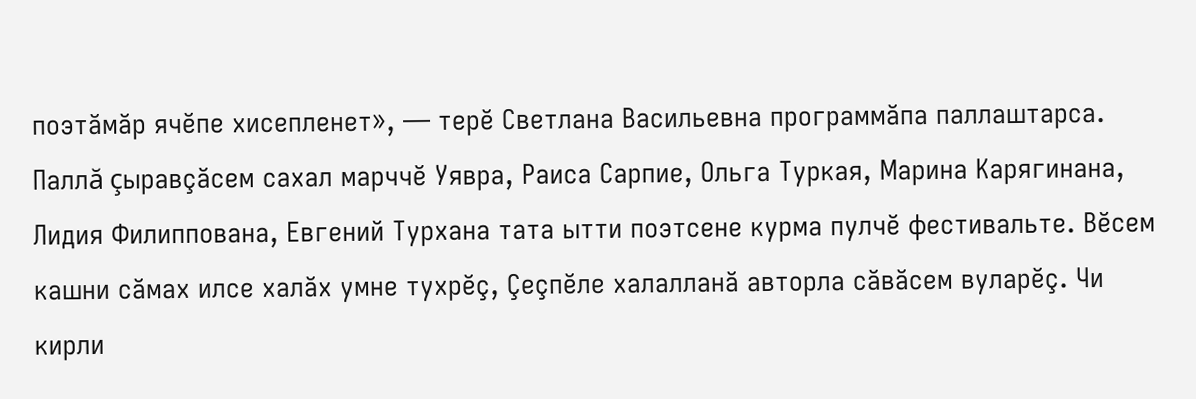поэтăмăр ячӗпе хисепленет», — терӗ Светлана Васильевна программăпа паллаштарса.
Паллă çыравçăсем сахал марччӗ Уявра, Раиса Сарпие, Ольга Туркая, Марина Карягинана, Лидия Филиппована, Евгений Турхана тата ытти поэтсене курма пулчӗ фестивальте. Вӗсем кашни сăмах илсе халăх умне тухрӗç, Çеçпӗле халалланă авторла сăвăсем вуларӗç. Чи кирли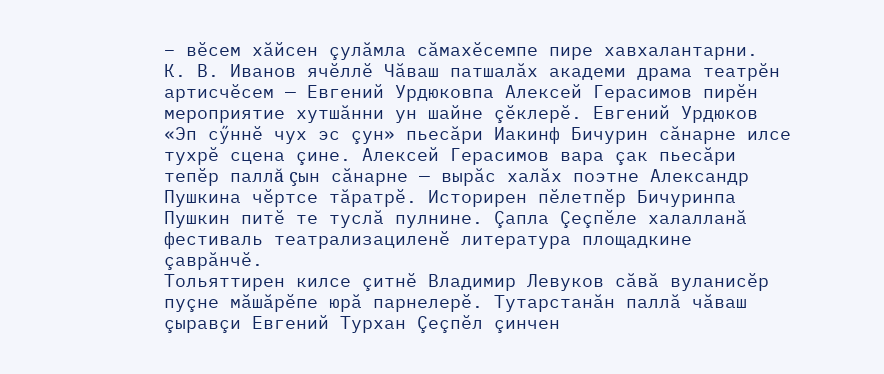– вӗсем хăйсен çулăмла сăмахӗсемпе пире хавхалантарни.
К. В. Иванов ячӗллӗ Чăваш патшалăх академи драма театрӗн артисчӗсем — Евгений Урдюковпа Алексей Герасимов пирӗн мероприятие хутшăнни ун шайне çӗклерӗ. Евгений Урдюков «Эп сӳннӗ чух эс çун» пьесăри Иакинф Бичурин сăнарне илсе тухрӗ сцена çине. Алексей Герасимов вара çак пьесăри тепӗр паллă çын сăнарне — вырăс халăх поэтне Александр Пушкина чӗртсе тăратрӗ. Историрен пӗлетпӗр Бичуринпа Пушкин питӗ те туслă пулнине. Çапла Çеçпӗле халалланă фестиваль театрализациленӗ литература площадкине çаврăнчӗ.
Тольяттирен килсе çитнӗ Владимир Левуков сăвă вуланисӗр пуçне мăшăрӗпе юрă парнелерӗ. Тутарстанăн паллă чăваш çыравçи Евгений Турхан Çеçпӗл çинчен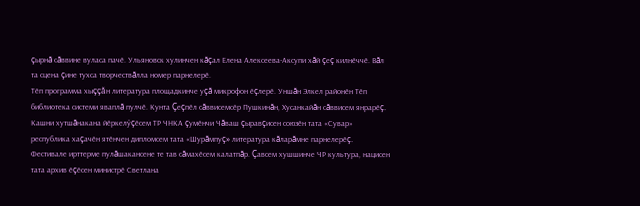çырнă сăввине вуласа пачӗ. Ульяновск хулинчен кăçал Елена Алексеева-Аксупи хăй çеç килнӗччӗ. Вăл та сцена çине тухса творчествăлла номер парнелерӗ.
Тӗп программа хыççăн литература площадкинче уçă микрофон ӗçлерӗ. Уншăн Элкел районӗн Тӗп библиотека системи яваплă пулчӗ. Кунта Çеçпӗл сăввисемсӗр Пушкинăн, Хусанкайăн сăввисем янрарӗç. Кашни хутшăнакана йӗркелӳçӗсем ТР ЧНКА çумӗнчи Чăваш çыравçисен союзӗн тата «Сувар» республика хаçачӗн ятӗнчен дипломсем тата «Шурăмпуç» литература кăларăмне парнелерӗç.
Фестивале ирттерме пулăшакансене те тав сăмахӗсем калатпăр. Çавсем хушшинче ЧР культура, нацисен тата архив ӗçӗсен министрӗ Светлана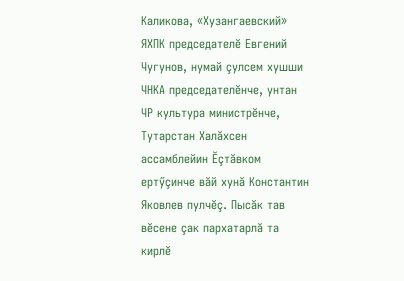Каликова, «Хузангаевский» ЯХПК председателӗ Евгений Чугунов, нумай çулсем хушши ЧНКА председателӗнче, унтан ЧР культура министрӗнче, Тутарстан Халăхсен ассамблейин Ӗçтăвком ертӳçинче вăй хунă Константин Яковлев пулчӗç. Пысăк тав вӗсене çак пархатарлă та кирлӗ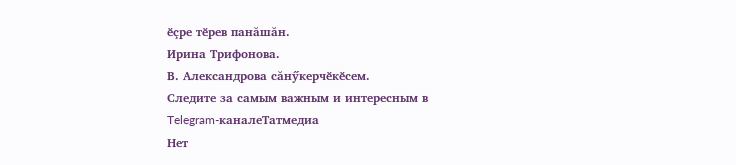ӗçре тӗрев панăшăн.
Ирина Трифонова.
В. Александрова сăнӳкерчӗкӗсем.
Следите за самым важным и интересным в Telegram-каналеТатмедиа
Нет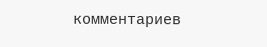комментариев